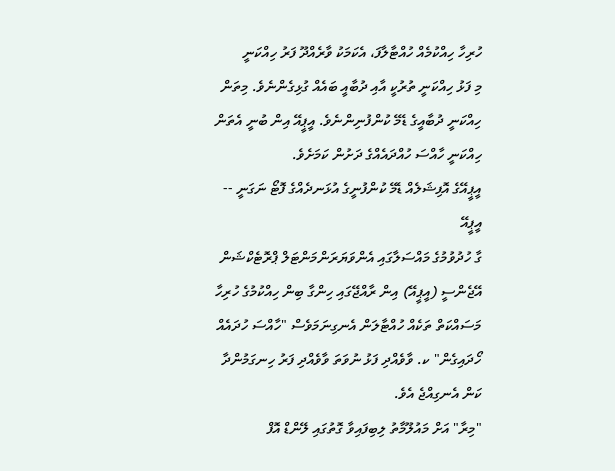ހުރިހާ ހިއްކުމެއް ހުއްޓާލާފަ، އެކަމަކު ވާރެއްދޫ ފަރު ހިއްކަނީ
މި ފަޅު ހިއްކަނީ ތުރުކީ އާއި ދުބާއީ ބައެއް ގުޅިގެންނެވެ. މިތަން ހިއްކަނީ ދުބާއީގެ ޑެމޭ ކުންފުނިންނެވެ. އީޕީއޭ އިން ބުނީ އެތަން ހިއްކަނީ ހާއްސަ ހުއްދައެއްގެ ދަށުން ކަމަށެވެ.
އީޕީއޭގެ އޮފިޝަލެއް ޑެމޭ ކުންފުނީގެ އުޅަނދެއްގެ ފޮޓޯ ނަގަނީ -- އީޕީއޭ
ގާ ހުދުވުމުގެ މައްސަލާގައި އެންވަޔަރަންމަންޓަލް ޕްރޮޓެކްޝަން އޭޖެންސީ (އީޕީއޭ) އިން ރާއްޖޭގައި ހިންގާ ބިން ހިއްކުމުގެ ހުރިހާ މަސައްކަތް ތަކެއް ހުއްޓާލަން އެނގިނަމަވެސް "ހާއްސަ ހުދައެއް ހޯދައިގެން" ކ. ވާވެއްދި ފަޅު ނުވަތަ ވާވެއްދި ފަރު ހިނގަމުންދާ ކަން އެނގިއްޖެ އެވެ.
"މިރާ" އަށް މައުލޫމާތު ލިބިފައިވާ ގޮތުގައި ލޭންޑް އޮފް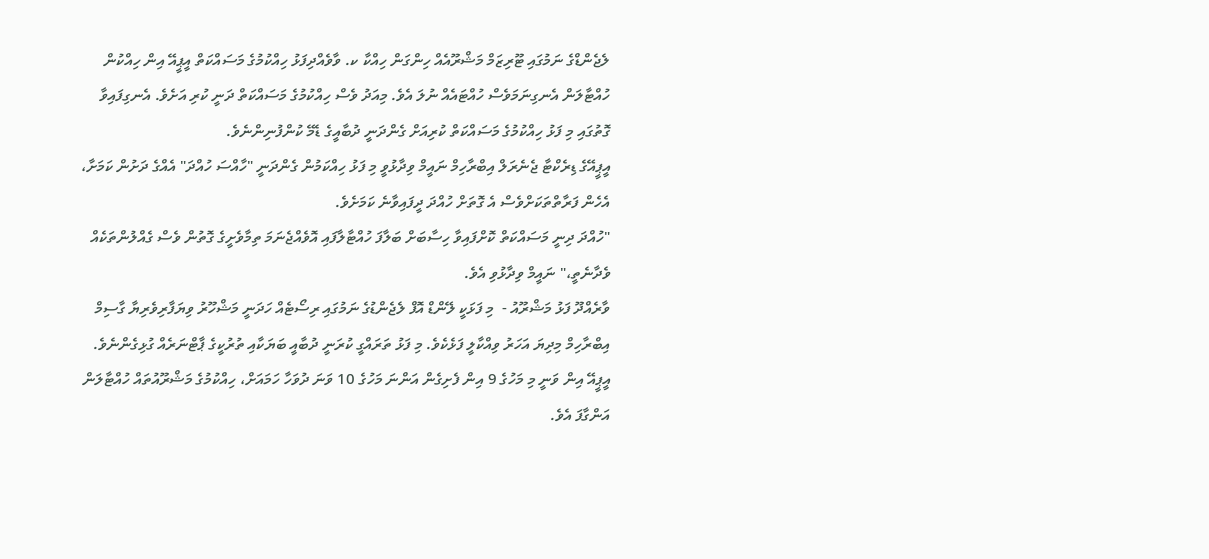ލެޖެންޑްގެ ނަމުގައި ޓޫރިޒަމް މަޝްރޫއެއް ހިންގަން ހިއްކާ ކ. ވާވެއްދިފަޅު ހިއްކުމުގެ މަސައްކަތް އީޕީއޭ އިން ހިއްކުން ހުއްޓާލަން އެނގިނަމަވެސް ހުއްޓައެއް ނުލަ އެވެ. މިއަދު ވެސް ހިއްކުމުގެ މަސައްކަތް ދަނީ ކުރި އަށެވެ. އެނގިފައިވާ ގޮތުގައި މި ފަޅު ހިއްކުމުގެ މަސައްކަތް ކުރިއަށް ގެންދަނީ ދުބާއީގެ ޑެމޭ ކުންފުނިންނެވެ.
އީޕީއޭގެ ޑިރެކްޓާ ޖެނެރަލް އިބްރާހިމް ނައީމް ވިދާޅުވީ މި ފަޅު ހިއްކަމުން ގެންދަނީ "ހާއްސަ ހުއްދަ" އެއްގެ ދަށުން ކަމަށާ، އެހެން ފަރާތްތަކަށްވެސް އެ ގޮތަށް ހުއްދަ ދީފައިވާނެ ކަމަށެވެ.
"ހުއްދަ ދިނީ މަސައްކަތް ކޮށްފައިވާ ހިސާބަށް ބަލާފަ ހުއްޓާލާފައި އޮވެއްޖެނަމަ ތިމާވެށީގެ ގޮތުން ވެސް ގެއްލުންތަކެއް ވެދާނެތީ،" ނައީމް ވިދާޅުވި އެވެ.
ވާރެއްދޫ ފަޅު މަޝްރޫއު -  މި ފަޅަކީ ލޭންޑް އޮފް ލެޖެންޑުގެ ނަމުގައި ރިސޯޓެއް ހަދަނީ މަޝްހޫރު ވިޔަފާރިވެރިޔާ ގާސިމް އިބްރާހިމް މިދިޔަ އަހަރު ވިއްކާލީ ފަޅެކެވެ. މި ފަޅު ތަރައްގީ ކުރަނީ ދުބާއީ ބަޔަކާއި ތުރުކީގެ ޕާޓްނަރެއް ގުޅިގެންނެވެ.
އީޕީއޭ އިން ވަނީ މި މަހުގެ 9 އިން ފެށިގެން އަންނަ މަހުގެ 10 ވަނަ ދުވަހާ ހަމައަށް، ހިއްކުމުގެ މަޝްރޫއުތައް ހުއްޓާލަން އަންގާފަ އެވެ.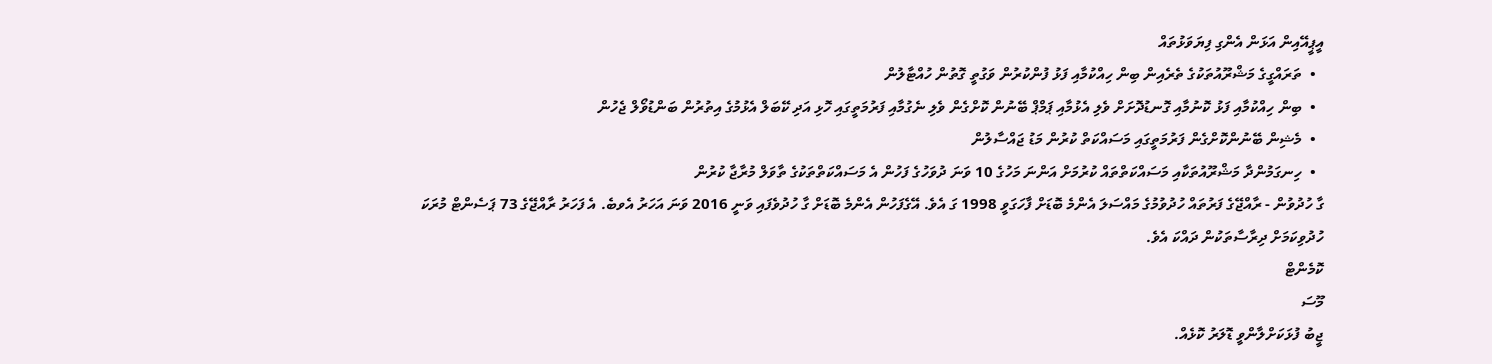އީޕީއޭއިން އަޅަން އެންގި ފިޔަވަޅުތައް
  •  ތަރައްގީގެ މަޝްރޫއުތަކުގެ ތެރެއިން ބިން ހިއްކުމާއި ފަޅު ފުންކުރުން ވަގުތީ ގޮތުން ހުއްޓާލުން
  •  ބިން ހިއްކުމާއި ފަޅު ކޮނުމާއި ގޮނޑުދޮށަށް ވެލި އެޅުމާއި ޕަމްޕް ބޭނުން ކޮށްގެން ވެލި ނެގުމާއި ފަރުމަތީގައި ހޮޅި އަދި ކޭބަލް އެޅުމުގެ އިތުރުން ބަންޑުވޯލް ޖެހުން
  •  މެޝިން ބޭނުންކޮށްގެން ފަރުމަތީގައި މަސައްކަތް ކުރުން މަޑު ޖައްސާލުން
  •  ހިނގަމުންދާ މަޝްރޫއުތަކާއި މަސައްކަތްތައް ކުރުމަށް އަންނަ މަހުގެ 10 ވަނަ ދުވަހުގެ ފަހުން އެ މަސައްކަތްތަކުގެ ތާވަލް މުރާޖާ ކުރުން
ގާ ހުދުވުން - ރާއްޖޭގެ ފަރުތައް ހުދުވުމުގެ މައްސަލަ އެންމެ ބޮޑަށް ފާހަގަވީ 1998 ގަ އެވެ. އޭގެފަހުން އެންމެ ބޮޑަށް ގާ ހުދުވެފައި ވަނީ 2016 ވަނަ އަހަރު އެވބެ. އެ ފަހަރު ރާއްޖޭގެ 73 ޕަސެންޓް މުރަކަ ހުދުވިކަމަށް ދިރާސާތަކުން ދައްކަ އެވެ.
ކޮމެންޓް
މޫސަ
ޖީބު ފުޅަކަށްލާންވީ ޑޮލަރު ކޮޅެއް.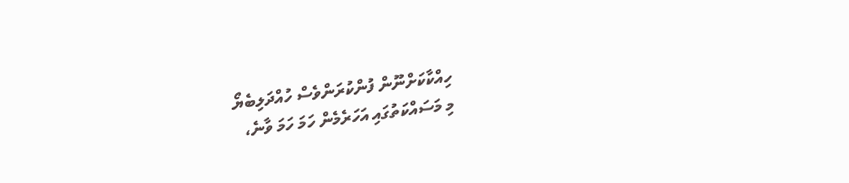ހިއްކާކަށްނޫން ފުންކުރަންވެސް ހުއްދަލިބެޔޯ
މި މަސައްކަތުގައި އަހަރެމެން ހަމަ ހަމަ ވާނެ،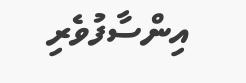އިންސާފުވެރި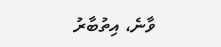ވާނެ، އިތުބާރު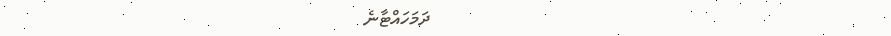ދަމަހައްޓާނެ